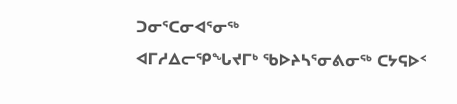ᑐᓂᕐᑕᓂᐊᕐᓂᖅ
ᐊᒥᓱᐃᓕᕿᖓᔪᒥᒃ ᖃᐅᔨᓴᕐᓂᕕᓂᖅ ᑕᔭᕋᐅᑉ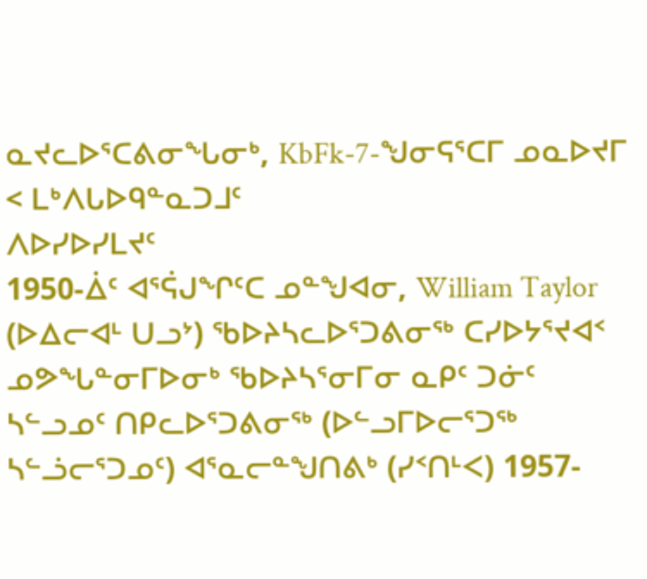ᓇᔪᓚᐅᕐᑕᕕᓂᖓᓂᒃ, KbFk-7-ᖑᓂᕋᕐᑕᒥ ᓄᓇᐅᔪᒥ
< ᒪᒃᐱᒐᐅᑫᓐᓇᑐᒧᑦ
ᐱᐅᓯᐅᓯᒪᔪᑦ
1950-ᐄᑦ ᐊᕐᕌᒍᖏᑦᑕ ᓄᓐᖑᐊᓂ, William Taylor (ᐅᐃᓕᐊᒻ ᑌᓗᔾ) ᖃᐅᔨᓴᓚᐅᕐᑐᕕᓂᖅ ᑕᓯᐅᔭᕐᔪᐊᑉ ᓄᕗᖓᓐᓂᒥᐅᓂᒃ ᖃᐅᔨᓴᕐᓂᒥᓂ ᓇᑭᑦ ᑐᓃᑦ ᓴᓪᓗᓄᑦ ᑎᑭᓚᐅᕐᑐᕕᓂᖅ (ᐅᓪᓗᒥᐅᓕᕐᑐᖅ ᓴᓪᓘᓕᕐᑐᓄᑦ) ᐊᕐᓇᓕᓐᖑᑎᕕᒃ (ᓯᑉᑎᒻᐸ) 1957-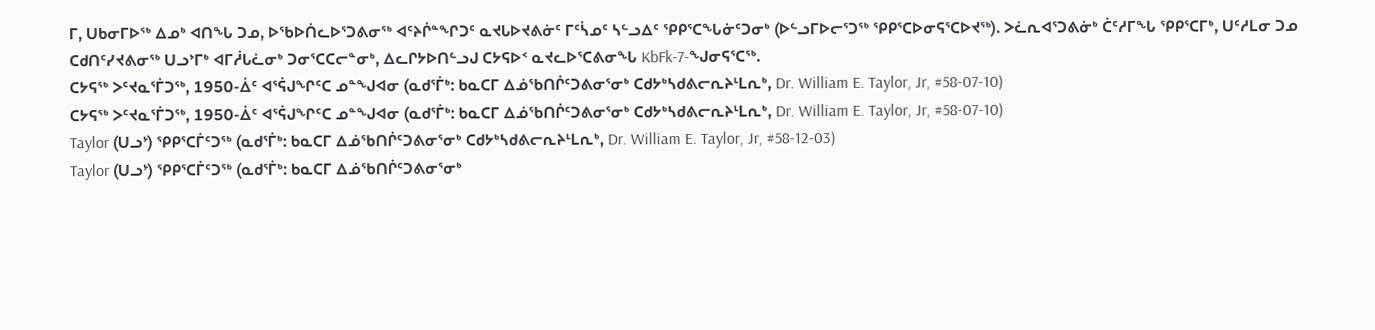ᒥ, ᑌᑲᓂᒥᐅᖅ ᐃᓄᒃ ᐊᑎᖓ ᑐᓄ, ᐅᖃᐅᑏᓚᐅᕐᑐᕕᓂᖅ ᐊᑦᔨᒌᓐᖏᑐᑦ ᓇᔪᒐᐅᔪᕕᓃᑦ ᒥᑦᓵᓄᑦ ᓴᓪᓗᐃᑦ ᕿᑭᕐᑕᖓᓃᑦᑐᓂᒃ (ᐅᓪᓗᒥᐅᓕᕐᑐᖅ ᕿᑭᕐᑕᐅᓂᕋᕐᑕᐅᔪᖅ). ᐳᓛᕆᐊᕐᑐᕕᓃᒃ ᑖᑦᓱᒥᖓ ᕿᑭᕐᑕᒥᒃ, ᑌᑦᓱᒪᓂ ᑐᓄ ᑕᑯᑎᑦᓯᔪᕕᓂᖅ ᑌᓗᔾᒥᒃ ᐊᒥᓲᒐᓛᓂᒃ ᑐᓂᕐᑕᑕᓕᓐᓂᒃ, ᐃᓚᒋᔭᐅᑎᓪᓗᒍ ᑕᔭᕋᐅᑉ ᓇᔪᓚᐅᕐᑕᕕᓂᖓ KbFk-7-ᖑᓂᕋᕐᑕᖅ.
ᑕᔭᕋᖅ ᐳᑦᔪᓇᕐᒦᑐᖅ, 1950-ᐄᑦ ᐊᕐᕌᒍᖏᑦᑕ ᓄᓐᖑᐊᓂ (ᓇᑯᕐᒦᒃ: ᑲᓇᑕᒥ ᐃᓅᖃᑎᒌᑦᑐᕕᓂᕐᓂᒃ ᑕᑯᔭᒃᓴᑯᕕᓕᕆᔨᒻᒪᕆᒃ, Dr. William E. Taylor, Jr, #58-07-10)
ᑕᔭᕋᖅ ᐳᑦᔪᓇᕐᒦᑐᖅ, 1950-ᐄᑦ ᐊᕐᕌᒍᖏᑦᑕ ᓄᓐᖑᐊᓂ (ᓇᑯᕐᒦᒃ: ᑲᓇᑕᒥ ᐃᓅᖃᑎᒌᑦᑐᕕᓂᕐᓂᒃ ᑕᑯᔭᒃᓴᑯᕕᓕᕆᔨᒻᒪᕆᒃ, Dr. William E. Taylor, Jr, #58-07-10)
Taylor (ᑌᓗᔾ) ᕿᑭᕐᑕᒦᑦᑐᖅ (ᓇᑯᕐᒦᒃ: ᑲᓇᑕᒥ ᐃᓅᖃᑎᒌᑦᑐᕕᓂᕐᓂᒃ ᑕᑯᔭᒃᓴᑯᕕᓕᕆᔨᒻᒪᕆᒃ, Dr. William E. Taylor, Jr, #58-12-03)
Taylor (ᑌᓗᔾ) ᕿᑭᕐᑕᒦᑦᑐᖅ (ᓇᑯᕐᒦᒃ: ᑲᓇᑕᒥ ᐃᓅᖃᑎᒌᑦᑐᕕᓂᕐᓂᒃ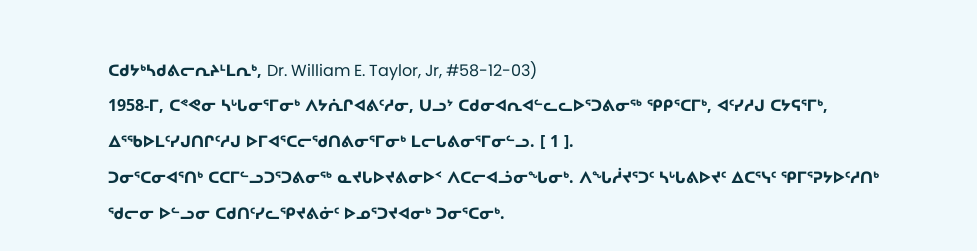ᑕᑯᔭᒃᓴᑯᕕᓕᕆᔨᒻᒪᕆᒃ, Dr. William E. Taylor, Jr, #58-12-03)
1958-ᒥ, ᑕᕝᕙᓂ ᓴᒡᒐᓂᕐᒥᓂᒃ ᐱᔭᕇᒋᐊᕕᑦᓱᓂ, ᑌᓗᔾ ᑕᑯᓂᐊᕆᐊᓪᓚᓚᐅᕐᑐᕕᓂᖅ ᕿᑭᕐᑕᒥᒃ, ᐊᑦᓯᓱᒍ ᑕᔭᕋᕐᒥᒃ, ᐃᕐᖃᐅᒪᑦᓯᒍᑎᒋᑦᓱᒍ ᐅᒥᐊᕐᑕᓕᖁᑎᕕᓂᕐᒥᓂᒃ ᒪᓕᒐᕕᓂᕐᒥᓂᓪᓗ. [ 1 ].
ᑐᓂᕐᑕᓂᐊᕐᑎᒃ ᑕᑕᒥᓪᓗᑐᕐᑐᕕᓂᖅ ᓇᔪᒐᐅᔪᕕᓂᐅᑉ ᐱᑕᓕᐊᓘᓂᖓᓂᒃ. ᐱᖓᓲᔪᕐᑐᑦ ᓴᒡᒐᕕᐅᔪᑦ ᐃᑕᕐᓭᑦ ᕿᒥᕐᕈᔭᐅᑦᓱᑎᒃ ᖁᓕᓂ ᐅᓪᓗᓂ ᑕᑯᑎᑦᓯᓚᕿᔪᕕᓃᑦ ᐅᓄᕐᑐᔪᐊᓂᒃ ᑐᓂᕐᑕᓂᒃ.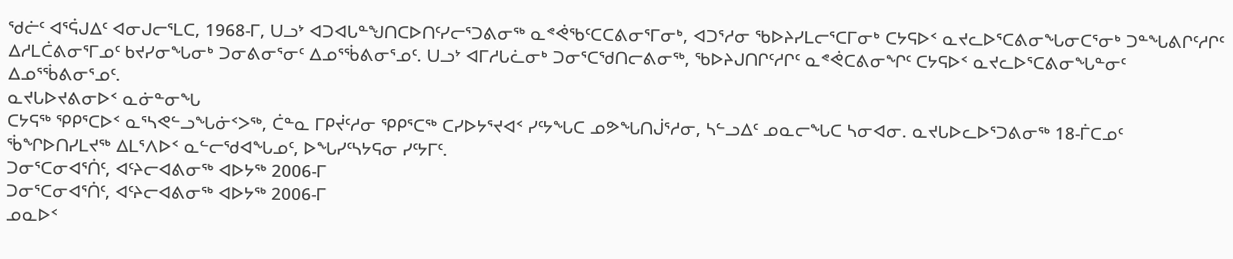ᖁᓖᑦ ᐊᕐᕌᒍᐃᑦ ᐊᓂᒍᓕᕐᒪᑕ, 1968-ᒥ, ᑌᓗᔾ ᐊᑐᐊᒐᓐᖑᑎᑕᐅᑎᑦᓯᓕᕐᑐᕕᓂᖅ ᓇᕝᕚᖃᑦᑕᑕᕕᓂᕐᒥᓂᒃ, ᐊᑐᕐᓱᓂ ᖃᐅᔨᓯᒪᓕᕐᑕᒥᓂᒃ ᑕᔭᕋᐅᑉ ᓇᔪᓚᐅᕐᑕᕕᓂᖓᓂᑕᕐᓂᒃ ᑐᓐᖓᕕᒋᑦᓱᒋᑦ ᐃᓱᒪᑖᕕᓂᕐᒥᓄᑦ ᑲᔪᓯᓂᖓᓂᒃ ᑐᓂᕕᓂᕐᓂᑦ ᐃᓄᕐᖄᕕᓂᕐᓄᑦ. ᑌᓗᔾ ᐊᒥᓱᒐᓛᓂᒃ ᑐᓂᕐᑕᖁᑎᓕᕕᓂᖅ, ᖃᐅᔨᒍᑎᒋᑦᓱᒋᑦ ᓇᕝᕚᑕᕕᓂᖏᑦ ᑕᔭᕋᐅᑉ ᓇᔪᓚᐅᕐᑕᕕᓂᖓᓐᓂᑦ ᐃᓄᕐᖄᕕᓂᕐᓄᑦ.
ᓇᔪᒐᐅᔪᕕᓂᐅᑉ ᓇᓃᓐᓂᖓ
ᑕᔭᕋᖅ ᕿᑭᕐᑕᐅᑉ ᓇᕐᓴᕙᓪᓗᖓᓃᑉᐳᖅ, ᑖᓐᓇ ᒥᑭᔫᑦᓱᓂ ᕿᑭᕐᑕᖅ ᑕᓯᐅᔭᕐᔪᐊᑉ ᓯᑦᔭᖓᑕ ᓄᕗᖓᑎᒎᕐᓱᓂ, ᓴᓪᓗᐃᑦ ᓄᓇᓕᖓᑕ ᓴᓂᐊᓂ. ᓇᔪᒐᐅᓚᐅᕐᑐᕕᓂᖅ 18-ᒦᑕᓄᑦ ᖄᖏᐅᑎᓯᒪᔪᖅ ᐃᒪᕐᐱᐅᑉ ᓇᓪᓕᖁᐊᖓᓄᑦ, ᐅᖓᓯᑦᓴᔭᕋᓂ ᓯᑦᔭᒥᑦ.
ᑐᓂᕐᑕᓂᐊᕐᑏᑦ, ᐊᑦᔨᓕᐊᕕᓂᖅ ᐊᐅᔭᖅ 2006-ᒥ
ᑐᓂᕐᑕᓂᐊᕐᑏᑦ, ᐊᑦᔨᓕᐊᕕᓂᖅ ᐊᐅᔭᖅ 2006-ᒥ
ᓄᓇᐅᑉ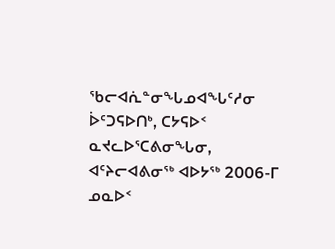ᖃᓕᐊᕇᓐᓂᖓᓄᐊᖓᑦᓱᓂ ᐆᑦᑐᕋᐅᑎᒃ, ᑕᔭᕋᐅᑉ ᓇᔪᓚᐅᕐᑕᕕᓂᖓᓂ, ᐊᑦᔨᓕᐊᕕᓂᖅ ᐊᐅᔭᖅ 2006-ᒥ
ᓄᓇᐅᑉ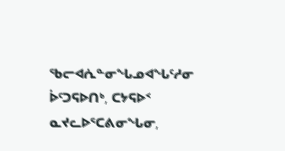ᖃᓕᐊᕇᓐᓂᖓᓄᐊᖓᑦᓱᓂ ᐆᑦᑐᕋᐅᑎᒃ, ᑕᔭᕋᐅᑉ ᓇᔪᓚᐅᕐᑕᕕᓂᖓᓂ,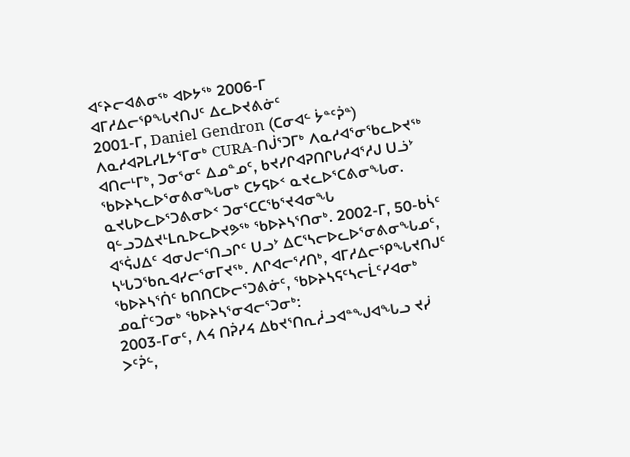ᐊᑦᔨᓕᐊᕕᓂᖅ ᐊᐅᔭᖅ 2006-ᒥ
ᐊᒥᓱᐃᓕᕿᖓᔪᑎᒍᑦ ᐃᓚᐅᔪᕕᓃᑦ
2001-ᒥ, Daniel Gendron (ᑕᓂᐊᓪ ᔮᓐᑦᕉᓐ) ᐱᓇᓱᐊᕈᒪᓯᒪᔭᕐᒥᓂᒃ CURA-ᑎᒎᕐᑐᒥᒃ ᐱᓇᓱᐊᕐᓂᖃᓚᐅᔪᖅ ᐊᑎᓕᒻᒥᒃ, ᑐᓂᕐᓂᑦ ᐃᓄᓐᓄᑦ, ᑲᔪᓯᒋᐊᕈᑎᒋᒐᓱᐊᕐᓱᒍ ᑌᓘᔾ ᖃᐅᔨᓴᓚᐅᕐᓂᕕᓂᖓᓂᒃ ᑕᔭᕋᐅᑉ ᓇᔪᓚᐅᕐᑕᕕᓂᖓᓂ. ᓇᔪᒐᐅᓚᐅᕐᑐᕕᓂᐅᑉ ᑐᓂᕐᑕᑕᖃᕐᔪᐊᓂᖓ ᑫᓪᓗᑐᐃᔪᒻᒪᕆᐅᓚᐅᔪᕗᖅ ᖃᐅᔨᓴᕐᑎᓂᒃ. 2002-ᒥ, 50-ᑲᓵᑦ ᐊᕐᕌᒍᐃᑦ ᐊᓂᒍᓕᕐᑎᓗᒋᑦ ᑌᓗᔾ ᐃᑕᕐᓴᓕᐅᓚᐅᕐᓂᕕᓂᖓᓄᑦ, ᓴᒡᒐᑐᖃᕆᐊᓯᓕᕐᓂᒥᔪᖅ. ᐱᒋᐊᓕᕐᓱᑎᒃ, ᐊᒥᓱᐃᓕᕿᖓᔪᑎᒍᑦ ᖃᐅᔨᓴᕐᑏᑦ ᑲᑎᑎᑕᐅᓕᕐᑐᕕᓃᑦ, ᖃᐅᔨᓴᕋᑦᓴᓕᒫᑦᓯᐊᓂᒃ ᓄᓇᒦᑦᑐᓂᒃ ᖃᐅᔨᓴᕐᓂᐊᓕᕐᑐᓂᒃ:
2003-ᒥᓂᑦ, ᐱᔦ ᑎᕉᓯᔦ ᐃᑲᔪᕐᑎᕆᓲᓗᐊᓐᖑᐊᖓᓗ ᔪᓰ ᐳᑦᕉᓪ,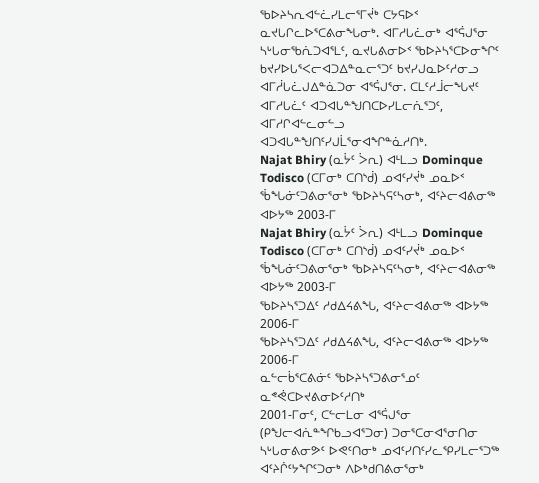ᖃᐅᔨᓴᕆᐊᓪᓛᓯᒪᓕᕐᒥᔫᒃ ᑕᔭᕋᐅᑉ ᓇᔪᒐᒋᓚᐅᕐᑕᕕᓂᖓᓂᒃ. ᐊᒥᓱᒐᓛᓂᒃ ᐊᕐᕌᒍᕐᓂ ᓴᒡᒐᓂᖃᕇᑐᐊᕐᒪᑦ, ᓇᔪᒐᕕᓂᐅᑉ ᖃᐅᔨᓴᕐᑕᐅᓂᖏᑦ ᑲᔪᓯᐅᒐᕐᐸᓕᐊᑐᐃᓐᓇᓕᕐᑐᑦ ᑲᔪᓯᒍᓇᐅᑦᓱᓂᓗ ᐊᒥᓲᒐᓛᒍᐃᓐᓈᑐᓂ ᐊᕐᕌᒍᕐᓂ. ᑕᒪᑦᓱᒨᓕᖓᔪᑦ ᐊᒥᓱᒐᓛᑦ ᐊᑐᐊᒐᓐᖑᑎᑕᐅᓯᒪᓕᕇᕐᑐᑦ, ᐊᒥᓱᒋᐊᓪᓚᓂᓪᓗ ᐊᑐᐊᒐᓐᖑᑎᑦᓯᒍᒫᕐᓂᐊᖏᓐᓈᓱᑎᒃ.
Najat Bhiry (ᓇᔮᑦ ᐴᕆ) ᐊᒻᒪᓗ Dominque Todisco (ᑕᒥᓂᒃ ᑕᑎᔅᑰ) ᓄᐊᑦᓯᔫᒃ ᓄᓇᐅᑉ ᖄᖓᓃᑦᑐᕕᓂᕐᓂᒃ ᖃᐅᔨᓴᕋᑦᓴᓂᒃ, ᐊᑦᔨᓕᐊᕕᓂᖅ ᐊᐅᔭᖅ 2003-ᒥ
Najat Bhiry (ᓇᔮᑦ ᐴᕆ) ᐊᒻᒪᓗ Dominque Todisco (ᑕᒥᓂᒃ ᑕᑎᔅᑰ) ᓄᐊᑦᓯᔫᒃ ᓄᓇᐅᑉ ᖄᖓᓃᑦᑐᕕᓂᕐᓂᒃ ᖃᐅᔨᓴᕋᑦᓴᓂᒃ, ᐊᑦᔨᓕᐊᕕᓂᖅ ᐊᐅᔭᖅ 2003-ᒥ
ᖃᐅᔨᓴᕐᑐᐃᑦ ᓱᑯᐃᔦᕕᖓ, ᐊᑦᔨᓕᐊᕕᓂᖅ ᐊᐅᔭᖅ 2006-ᒥ
ᖃᐅᔨᓴᕐᑐᐃᑦ ᓱᑯᐃᔦᕕᖓ, ᐊᑦᔨᓕᐊᕕᓂᖅ ᐊᐅᔭᖅ 2006-ᒥ
ᓇᓪᓕᑳᕐᑕᕕᓃᑦ ᖃᐅᔨᓴᕐᑐᕕᓂᕐᓄᑦ ᓇᕝᕚᑕᐅᔪᕕᓂᐅᑦᓱᑎᒃ
2001-ᒥᓂᑦ, ᑕᓪᓕᒪᓂ ᐊᕐᕌᒍᕐᓂ (ᑭᖑᓕᐊᕇᓐᖏᑲᓗᐊᕐᑐᓂ) ᑐᓂᕐᑕᓂᐊᕐᓂᑎᓂ ᓴᒡᒐᓂᕕᓂᕗᑦ ᐅᕙᑦᑎᓂᒃ ᓄᐊᑦᓯᑎᑦᓯᓚᕿᓯᒪᓕᕐᑐᖅ ᐊᑦᔨᒌᑦᔭᖏᑦᑐᓂᒃ ᐱᐅᒃᑯᑎᕕᓂᕐᓂᒃ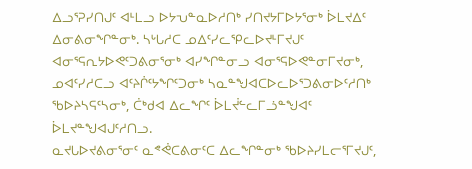ᐃᓗᕐᕈᓯᑎᒍᑦ ᐊᒻᒪᓗ ᐅᔭᕃᓐᓇᐅᓱᑎᒃ ᓯᑎᔪᔭᒥᐅᔭᕐᓂᒃ ᐆᒪᔪᐃᑦ ᐃᓂᕕᓂᖏᓐᓂᒃ. ᓴᒡᒐᓱᑕ ᓄᐃᑦᓯᓚᕿᓚᐅᔪᒻᒥᔪᒍᑦ ᐊᓂᕐᕋᕆᔭᐅᕙᑦᑐᕕᓂᕐᓂᒃ ᐊᓯᖏᓐᓂᓗ ᐊᓂᕐᕋᐅᕙᓐᓂᒥᔪᓂᒃ, ᓄᐊᑦᓯᓱᑕᓗ ᐊᑦᔨᒌᑦᔭᖏᑦᑐᓂᒃ ᓴᓇᓐᖑᐊᑕᐅᓚᐅᕐᑐᕕᓂᐅᑦᓱᑎᒃ ᖃᐅᔨᓴᕋᑦᓴᓂᒃ, ᑖᒃᑯᐊ ᐃᓚᖏᑦ ᐆᒪᔫᓪᓚᒥᓘᓐᖑᐊᑦ ᐆᒪᔪᓐᖑᐊᒍᑦᓱᑎᓗ.
ᓇᔪᒐᐅᔪᕕᓂᕐᓂᑦ ᓇᕝᕚᑕᕕᓂᑦᑕ ᐃᓚᖏᓐᓂᒃ ᖃᐅᔨᓯᒪᓕᕐᒥᔪᒍᑦ,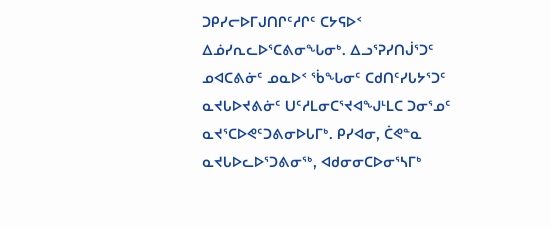ᑐᑭᓯᓕᐅᒥᒍᑎᒋᑦᓱᒋᑦ ᑕᔭᕋᐅᑉ ᐃᓅᓯᕆᓚᐅᕐᑕᕕᓂᖓᓂᒃ. ᐃᓗᕐᕈᓯᑎᒎᕐᑐᑦ ᓄᐊᑕᕕᓃᑦ ᓄᓇᐅᑉ ᖄᖓᓂᑦ ᑕᑯᑎᑦᓯᒐᔭᕐᑐᑦ ᓇᔪᒐᐅᔪᕕᓃᑦ ᑌᑦᓱᒪᓂᑕᕐᔪᐊᖑᒻᒪᑕ ᑐᓂᕐᓄᑦ ᓇᔪᕐᑕᐅᕙᑦᑐᕕᓂᐅᒐᒥᒃ. ᑭᓯᐊᓂ, ᑖᕙᓐᓇ ᓇᔪᒐᐅᓚᐅᕐᑐᕕᓂᖅ, ᐊᑯᓂᓂᑕᐅᓂᕐᓴᒥᒃ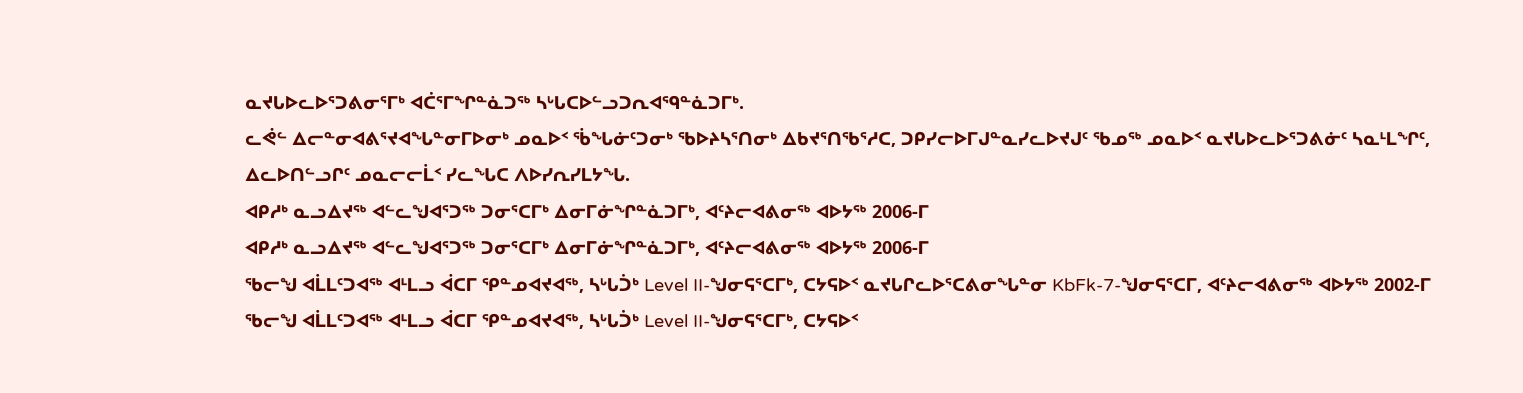ᓇᔪᒐᐅᓚᐅᕐᑐᕕᓂᕐᒥᒃ ᐊᑖᕐᒥᖏᓐᓈᑐᖅ ᓴᒡᒐᑕᐅᓪᓗᑐᕆᐊᙯᓐᓈᑐᒥᒃ.
ᓚᕚᓪ ᐃᓕᓐᓂᐊᕕᕐᔪᐊᖓᓐᓂᒥᐅᓂᒃ ᓄᓇᐅᑉ ᖄᖓᓃᑦᑐᓂᒃ ᖃᐅᔨᓴᕐᑎᓂᒃ ᐃᑲᔪᕐᑎᖃᕐᓱᑕ, ᑐᑭᓯᓕᐅᒥᒍᓐᓇᓯᓚᐅᔪᒍᑦ ᖃᓄᖅ ᓄᓇᐅᑉ ᓇᔪᒐᐅᓚᐅᕐᑐᕕᓃᑦ ᓴᓇᒻᒪᖏᑦ, ᐃᓚᐅᑎᓪᓗᒋᑦ ᓄᓇᓕᓕᒫᑉ ᓯᓚᖓᑕ ᐱᐅᓯᕆᓯᒪᔭᖓ.
ᐊᑭᓱᒃ ᓇᓗᐃᔪᖅ ᐊᓪᓚᖑᐊᕐᑐᖅ ᑐᓂᕐᑕᒥᒃ ᐃᓂᒥᓃᖏᓐᓈᑐᒥᒃ, ᐊᑦᔨᓕᐊᕕᓂᖅ ᐊᐅᔭᖅ 2006-ᒥ
ᐊᑭᓱᒃ ᓇᓗᐃᔪᖅ ᐊᓪᓚᖑᐊᕐᑐᖅ ᑐᓂᕐᑕᒥᒃ ᐃᓂᒥᓃᖏᓐᓈᑐᒥᒃ, ᐊᑦᔨᓕᐊᕕᓂᖅ ᐊᐅᔭᖅ 2006-ᒥ
ᖃᓕᖑ ᐊᒫᒪᑦᑐᐊᖅ ᐊᒻᒪᓗ ᐋᑕᒥ ᕿᓐᓄᐊᔪᐊᖅ, ᓴᒡᒐᑑᒃ Level II-ᖑᓂᕋᕐᑕᒥᒃ, ᑕᔭᕋᐅᑉ ᓇᔪᒐᒋᓚᐅᕐᑕᕕᓂᖓᓐᓂ KbFk-7-ᖑᓂᕋᕐᑕᒥ, ᐊᑦᔨᓕᐊᕕᓂᖅ ᐊᐅᔭᖅ 2002-ᒥ
ᖃᓕᖑ ᐊᒫᒪᑦᑐᐊᖅ ᐊᒻᒪᓗ ᐋᑕᒥ ᕿᓐᓄᐊᔪᐊᖅ, ᓴᒡᒐᑑᒃ Level II-ᖑᓂᕋᕐᑕᒥᒃ, ᑕᔭᕋᐅᑉ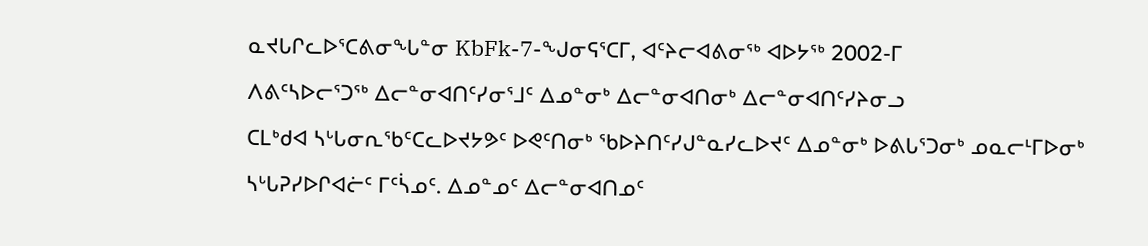ᓇᔪᒐᒋᓚᐅᕐᑕᕕᓂᖓᓐᓂ KbFk-7-ᖑᓂᕋᕐᑕᒥ, ᐊᑦᔨᓕᐊᕕᓂᖅ ᐊᐅᔭᖅ 2002-ᒥ
ᐱᕕᑦᓴᐅᓕᕐᑐᖅ ᐃᓕᓐᓂᐊᑎᑦᓯᓂᕐᒧᑦ ᐃᓄᓐᓂᒃ ᐃᓕᓐᓂᐊᑎᓂᒃ ᐃᓕᓐᓂᐊᑎᑦᓯᔨᓂᓗ
ᑕᒪᒃᑯᐊ ᓴᒡᒐᓂᕆᖃᑦᑕᓚᐅᔪᔭᕗᑦ ᐅᕙᑦᑎᓂᒃ ᖃᐅᔨᑎᑦᓯᒍᓐᓇᓯᓚᐅᔪᑦ ᐃᓄᓐᓂᒃ ᐅᕕᒐᕐᑐᓂᒃ ᓄᓇᓕᒻᒥᐅᓂᒃ ᓴᒡᒐᕈᓯᐅᒋᐊᓖᑦ ᒥᑦᓵᓄᑦ. ᐃᓄᓐᓄᑦ ᐃᓕᓐᓂᐊᑎᓄᑦ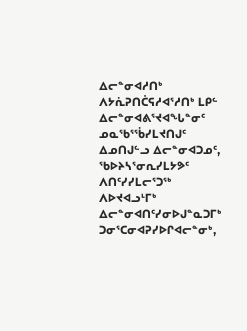ᐃᓕᓐᓂᐊᓱᑎᒃ ᐱᔭᕇᕈᑎᑖᕋᓱᐊᕐᓱᑎᒃ ᒪᑭᓪ ᐃᓕᓐᓂᐊᕕᕐᔪᐊᖓᓐᓂᑦ ᓄᓇᖃᕐᖄᓯᒪᔪᑎᒍᑦ ᐃᓄᑎᒍᓪᓗ ᐃᓕᓐᓂᐊᑐᓄᑦ, ᖃᐅᔨᓴᕐᓂᕆᓯᒪᔭᕗᑦ ᐱᑎᑦᓯᓯᒪᓕᕐᑐᖅ ᐱᐅᔪᐊᓗᒻᒥᒃ ᐃᓕᓐᓂᐊᑎᑦᓯᓂᐅᒍᓐᓇᑐᒥᒃ ᑐᓂᕐᑕᓂᐊᕈᓯᐅᒋᐊᓕᓐᓂᒃ,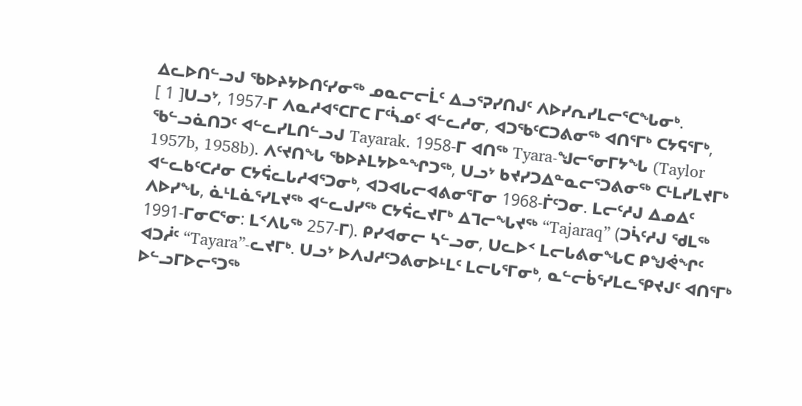ᐃᓚᐅᑎᓪᓗᒍ ᖃᐅᔨᔭᐅᑎᑦᓯᓂᖅ ᓄᓇᓕᓕᒫᑦ ᐃᓗᕐᕈᓯᑎᒍᑦ ᐱᐅᓯᕆᓯᒪᓕᕐᑕᖓᓂᒃ.
[ 1 ]ᑌᓗᔾ, 1957-ᒥ ᐱᓇᓱᐊᕐᑕᒥᑕ ᒥᑦᓵᓄᑦ ᐊᓪᓚᓱᓂ, ᐊᑐᖃᑦᑕᑐᕕᓂᖅ ᐊᑎᕐᒥᒃ ᑕᔭᕋᕐᒥᒃ, ᖃᓪᓗᓈᑎᑐᑦ ᐊᓪᓚᓯᒪᑎᓪᓗᒍ Tayarak. 1958-ᒥ ᐊᑎᖅ Tyara-ᖑᓕᕐᓂᒥᔭᖓ (Taylor 1957b, 1958b). ᐱᑦᔪᑎᖓ ᖃᐅᔨᒪᔭᐅᓐᖏᑐᖅ, ᑌᓗᔾ ᑲᔪᓯᑐᐃᓐᓇᓕᕐᑐᕕᓂᖅ ᑕᒻᒪᓯᒪᔪᒥᒃ ᐊᓪᓚᑲᑦᑕᓱᓂ ᑕᔭᕌᓚᒐᓱᐊᕐᑐᓂᒃ, ᐊᑐᐊᒐᓕᐊᕕᓂᕐᒥᓂ 1968-ᒦᑦᑐᓂ. ᒪᓕᑦᓱᒍ ᐃᓄᐃᑦ ᐱᐅᓯᖓ, ᓈᒻᒪᓈᕐᓯᒪᔪᖅ ᐊᓪᓚᒍᓯᖅ ᑕᔭᕌᓚᔪᒥᒃ ᐃᒣᓕᖓᔪᖅ “Tajaraq” (ᑐᓵᑦᓱᒍ ᖁᒪᖅ 1991-ᒥᓂᑕᕐᓂ: ᒪᑉᐱᒐᖅ 257-ᒥ). ᑭᓯᐊᓂᓕ ᓴᓪᓗᓂ, ᑌᓚᐅᑉ ᒪᓕᒐᕕᓂᖓᑕ ᑭᖑᕚᖏᑦ ᐊᑐᓲᑦ “Tayara”-ᓚᔪᒥᒃ. ᑌᓗᔾ ᐅᐱᒍᓱᑦᑐᕕᓂᐅᒻᒪᑦ ᒪᓕᒐᕐᒥᓂᒃ, ᓇᓪᓕᑳᕐᓯᒪᓚᕿᔪᒍᑦ ᐊᑎᕐᒥᒃ ᐅᓪᓗᒥᐅᓕᕐᑐᖅ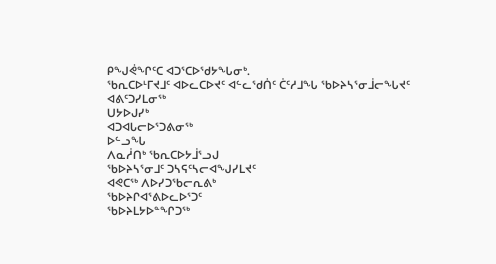ᑭᖑᕚᖏᑦᑕ ᐊᑐᕐᑕᐅᖁᔭᖓᓂᒃ.
ᖃᕆᑕᐅᒻᒥᔪᒧᑦ ᐊᐅᓚᑕᐅᔪᑦ ᐊᓪᓚᖁᑏᑦ ᑖᑦᓱᒧᖓ ᖃᐅᔨᓴᕐᓂᒨᓕᖓᔪᑦ
ᐊᕕᑦᑐᓯᒪᓂᖅ
ᑌᔭᐅᒍᓯᒃ
ᐊᑐᐊᒐᓕᐅᕐᑐᕕᓂᖅ
ᐅᓪᓗᖓ
ᐱᓇᓲᑎᒃ ᖃᕆᑕᐅᔭᒨᕐᓗᒍ
ᖃᐅᔨᓴᕐᓂᒧᑦ ᑐᓴᕋᑦᓴᓕᐊᖑᓯᒪᔪᑦ
ᐊᕙᑕᖅ ᐱᐅᓯᑐᖃᓕᕆᕕᒃ
ᖃᐅᔨᒋᐊᕐᕕᐅᓚᐅᕐᑐᑦ
ᖃᐅᔨᒪᔭᐅᓐᖏᑐᖅ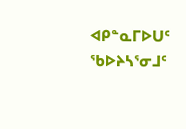ᐊᑭᓐᓇᒥᐅᑌᑦ
ᖃᐅᔨᓴᕐᓂᒧᑦ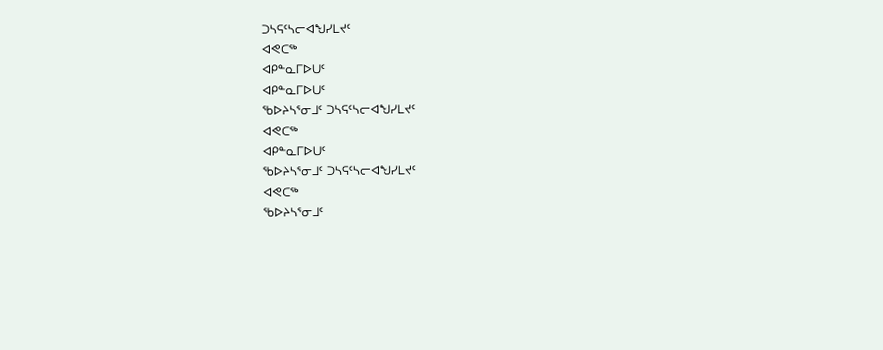ᑐᓴᕋᑦᓴᓕᐊᖑᓯᒪᔪᑦ
ᐊᕙᑕᖅ
ᐊᑭᓐᓇᒥᐅᑌᑦ
ᐊᑭᓐᓇᒥᐅᑌᑦ
ᖃᐅᔨᓴᕐᓂᒧᑦ ᑐᓴᕋᑦᓴᓕᐊᖑᓯᒪᔪᑦ
ᐊᕙᑕᖅ
ᐊᑭᓐᓇᒥᐅᑌᑦ
ᖃᐅᔨᓴᕐᓂᒧᑦ ᑐᓴᕋᑦᓴᓕᐊᖑᓯᒪᔪᑦ
ᐊᕙᑕᖅ
ᖃᐅᔨᓴᕐᓂᒧᑦ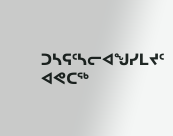ᑐᓴᕋᑦᓴᓕᐊᖑᓯᒪᔪᑦ
ᐊᕙᑕᖅ